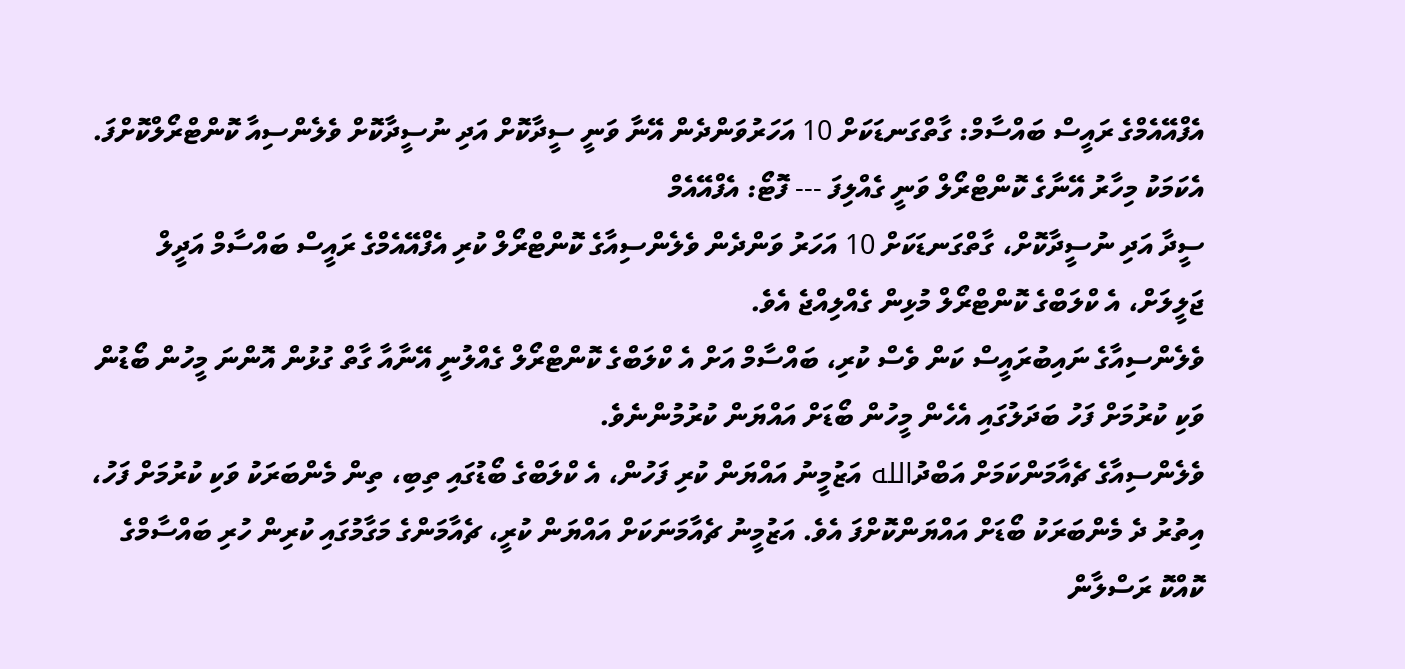އެފްއޭއެމްގެ ރައީސް ބައްސާމް: ގާތްގަނޑަކަށް 10 އަހަރުވަންދެން އޭނާ ވަނީ ސީދާކޮށް އަދި ނުސީދާކޮށް ވެލެންސިއާ ކޮންޓްރޯލްކޮށްފަ. އެކަމަކު މިހާރު އޭނާގެ ކޮންޓްރޯލް ވަނީ ގެއްލިފަ --- ފޮޓޯ: އެފްއޭއެމް
ސީދާ އަދި ނުސީދާކޮށް، ގާތްގަނޑަކަށް 10 އަހަރު ވަންދެން ވެލެންސިއާގެ ކޮންޓްރޯލް ކުރި އެފްއޭއެމްގެ ރައީސް ބައްސާމް އަދީލް ޖަލީލަށް، އެ ކްލަބްގެ ކޮންޓްރޯލް މުޅިން ގެއްލިއްޖެ އެވެ.
ވެލެންސިއާގެ ނައިބުރައީސް ކަން ވެސް ކުރި، ބައްސާމް އަށް އެ ކްލަބްގެ ކޮންޓްރޯލް ގެއްލުނީ އޭނާއާ ގާތް ގުޅުން އޮންނަ މީހުން ބޯޑުން ވަކި ކުރުމަށް ފަހު ބަދަލުގައި އެހެން މީހުން ބޯޑަށް އައްޔަން ކުރުމުންނެވެ.
ވެލެންސިއާގެ ޗެއާމަންކަމަށް އަބްދުالله އަޒުމީނު އައްޔަން ކުރި ފަހުން، އެ ކްލަބްގެ ބޯޑުގައި ތިބި، ތިން މެންބަރަކު ވަކި ކުރުމަށް ފަހު، އިތުރު ދެ މެންބަރަކު ބޯޑަށް އައްޔަންކޮށްފަ އެވެ. އަޒުމީނު ޗެއާމަނަކަށް އައްޔަން ކުރީ، ޗެއާމަންގެ މަގާމުގައި ކުރިން ހުރި ބައްސާމްގެ ކޮއްކޮ ރަސްލާން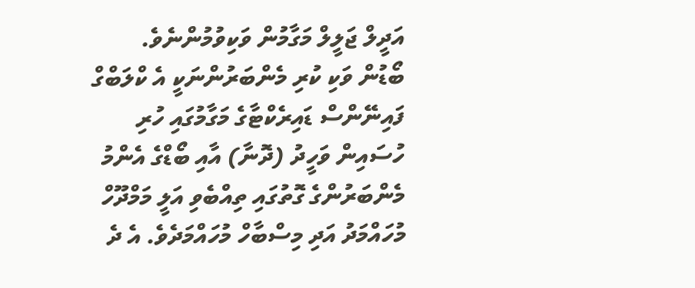އަދީލް ޖަލީލް މަގާމުން ވަކިވުމުންނެވެ.
ބޯޑުން ވަކި ކުރި މެންބަރުންނަކީ އެ ކްލަބްގް ފައިނޭންސް ޑައިރެކްޓާގެ މަގާމުގައި ހުރި ހުސައިން ވަހީދު (ދޮނާ) އާއި ބޯޑްގެ އެންމު މެންބަރުންގެ ގޮތުގައި ތިއްބެވި އަލީ މަމްދޫހް މުހައްމަދު އަދި މިސްބާހް މުހައްމަދެވެ. އެ ދެ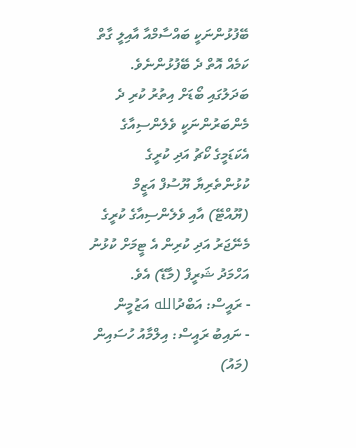ބޭފުޅުންނަކީ ބައްސާމްއާ އާއިލީ ގާތް ކަމެއް އޮތް ދެ ބޭފުޅުންނެވެ.
ބަދަލުގައި ބޯޑަށް އިތުރު ކުރި ދެ މެންބަރުންނަކީ ވެލެންސިއާގެ އެކަޑަމީގެ ކޯޗު އަދި ކުރީގެ ކުޅުންތެރިޔާ ޔޫސުފް އަޒީމް (ޔޫއްޓޭ) އާއި ވެލެންސިއާގެ ކުރީގެ މެނޭޖަރު އަދި ކުރިން އެ ޓީމަށް ކުޅުނު އަހްމަދު ޝަރީފް (މާޑޭ) އެވެ.
- ރައީސް: އަބްދުالله އަޒުމީން
- ނައިބު ރައީސް: އިލްމާއު ހުސައިން (މައު)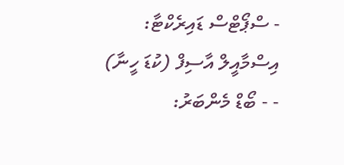- ސްޕޯޓްސް ޑައިރެކްޓާ: އިސްމާއީލް އާސިފް (ކުޑަ ހީނާ)
- - ބޯޑް މެންބަރު: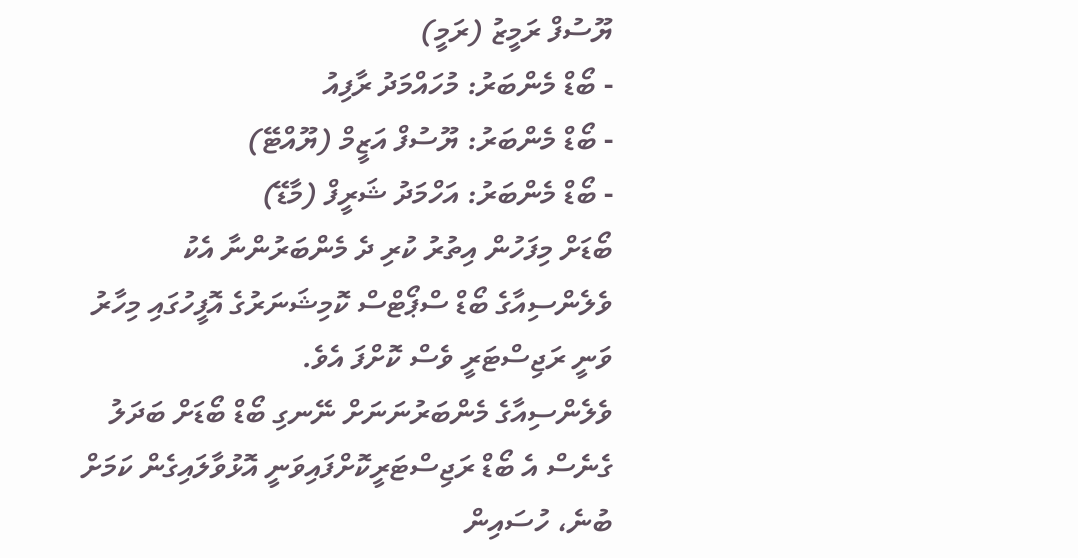ޔޫސުފް ރަމީޒު (ރަމީ)
- ބޯޑް މެންބަރު: މުހައްމަދު ރާފިއު
- ބޯޑް މެންބަރު: ޔޫސުފް އަޒީމް (ޔޫއްޓޭ)
- ބޯޑް މެންބަރު: އަހްމަދު ޝަރީފް (މާޑޭ)
ބޯޑަށް މިފަހުން އިތުރު ކުރި ދެ މެންބަރުންނާ އެކު ވެލެންސިއާގެ ބޯޑް ސްޕޯޓްސް ކޮމިޝަނަރުގެ އޮފީހުގައި މިހާރު ވަނީ ރަޖިސްޓަރީ ވެސް ކޮށްފަ އެވެ.
ވެލެންސިއާގެ މެންބަރުނަނަށް ނޭނގި ބޯޑް ބޯޑަށް ބަދަލު ގެނެސް އެ ބޯޑް ރަޖިސްޓަރީކޮށްފައިވަނީ އޮޅުވާލައިގެން ކަމަށް ބުނެ، ހުސައިން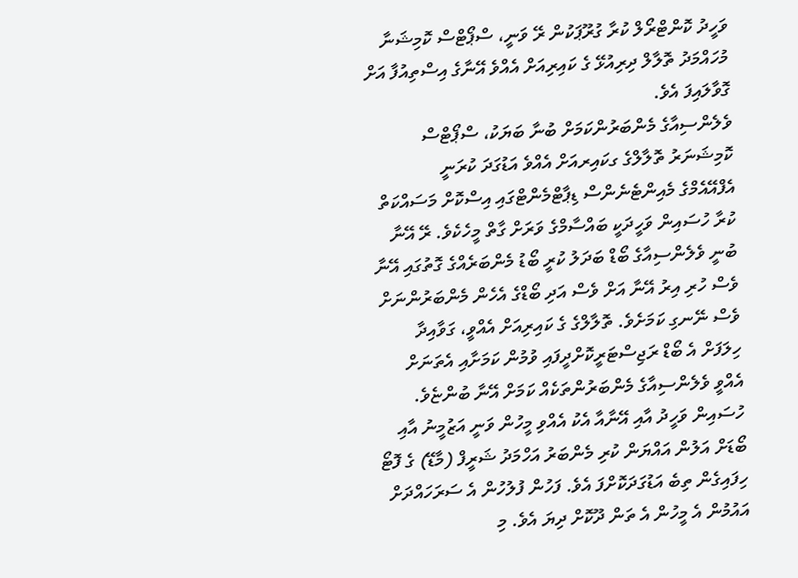ވަހީދު ކޮންޓްރޯލް ކުރާ ގުރޫޕަކުން ރޭ ވަނީ، ސްޕޯޓްސް ކޮމިޝަނާ މުހައްމަދު ތޮލާލް ދިރިއުޅޭ ގެ ކައިރިއަށް އެއްވެ އޭނާގެ އިސްތިއުފާ އަށް ގޮވާލައިފަ އެވެ.
ވެލެންސިއާގެ މެންބަރުންކަމަށް ބުނާ ބަޔަކު، ސްޕޯޓްސް ކޮމިޝަނަރު ތޮލާލްގެ ގކައިރއަށް އެއްވެ އަޑުގަދަ ކުރަނީ
އެފްއޭއެމްގެ މެއިންޓެނެންސް ޑިޕާޓްމެންޓްގައި އިސްކޮށް މަސައްކަތް ކުރާ ހުސައިން ވަހީދަކީ ބައްސާމްގެ ވަރަށް ގާތް މީހެކެވެ. ރޭ އޭނާ ބުނީ ވެލެންސިއާގެ ބޯޑް ބަދަލު ކުރީ ބޯޑު މެންބަރެއްގެ ގޮތުގައި އޭނާ ވެސް ހުރި އިރު އޭނާ އަށް ވެސް އަދި ބޯޑްގެ އެހެން މެންބަރުންނަށް ވެސް ނޭނގި ކަމަށެވެ. ތޮލާލްގެ ގެ ކައިރިއަށް އެއްވީ، ގަވާއިދާ ހިލަފަށް އެ ބޯޑް ރަޖިސްޓަރީކޮށްދީފައި ވުމުން ކަމަށާއި އެތަނަށް އެއްވީ ވެލެންސިއާގެ މެންބަރުންތަކެއް ކަމަށް އޭނާ ބުންޏެވެ.
ހުސައިން ވަހީދު އާއި އޭނާއާ އެކު އެއްވި މީހުން ވަނީ އަޒުމީނު އާއި ބޯޑަށް އަލުން އައްޔަން ކުރި މެންބަރު އަހްމަދު ޝަރީފް (މާޑޭ) ގެ ފޮޓޯ ހިފައިގެން ތިބެ އަޑުގަދަކޮށްފަ އެވެ. ފަހުން ފުލުހުން އެ ސަރަހައްދަށް އައުމުން އެ މީހުން އެ ތަން ދޫކޮށް ދިޔަ އެވެ. މި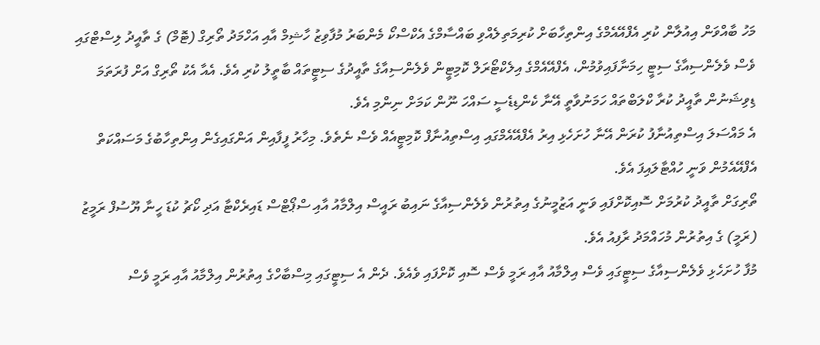މަހު ބާއްވަން އިއުލާން ކުރި އެފްއޭއެމްގެ އިންތިހާބަށް ކުރިމަތިލެއްވި ބައްސާމްގެ އެކްސްކޯ މެންބަރު މުފާވިޒު ހާޝިމް އާއި އަހްމަދު ތޯރިގް (ޓޮމް) ގެ ތާއީދު ލިސްޓްގައި ވެސް ވެލެންސިއާގެ ސިޓީ ހިމަނާފައިވުމުން، އެފްއޭއެމްގެ އިލެކްޓޯރަލް ކޮމިޓީން ވެލެންސިއާގެ ތާއީދުގެ ސިޓީތައް ބާތީލު ކުރި އެވެ. އެއާ އެކު ތޯރިގް އަށް ފުރަތަމަ ޑިވިޝަނުން ތާއީދު ކުރާ ކްލަބްތައް ހަމަނުވާތީ އޭނާ ކެންޑިޑެސީ ސައްހަ ނޫން ކަމަށް ނިންމި އެވެ.
އެ މައްސަލަ އިސްތިއުނާފު ކުރަން އޭނާ ހުށަހެޅި އިރު އެފްއޭއެމްގައި އިސްތިއުނާފް ކޮމިޓީއެއް ވެސް ނެތެވެ. މިހާރު ފީފާއިން އަންގައިގެން އިންތިހާބުގެ މަސައްކަތް އެފްއޭއެމުން ވަނީ ހުއްޓާލައިފަ އެވެ.
ތޯރިގަށް ތާއީދު ކުރުމަށް ސޮއިކޮށްފައި ވަނީ އަޒުމީނުގެ އިތުރުން ވެލެންސިއާގެ ނައިބު ރައީސް އިލްމާއު އާއި ސްޕޯޓްސް ޑައިރެކްޓާ އަދި ކޯޗު ކުޑަ ހީނާ ޔޫސުފް ރަމީޒު (ރަމީ) ގެ އިތުރުން މުހައްމަދު ރާފިއު އެވެ.
މުފާ ހުށަހެޅި ވެލެންސިއާގެ ސިޓީގައި ވެސް އިލްމާއު އާއި ރަމީ ވެސް ސޮއި ކޮށްފައި ވެއެވެ. ދެން އެ ސިޓީގައި މިސްބާހްގެ އިތުރުން އިލްމާއު އާއި ރަމީ ވެސް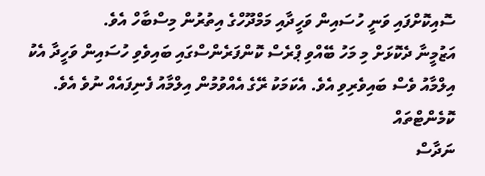ސޮއިކޮށްފައި ވަނީ ހުސައިން ވަހީދާއި މަމްދޫހްގެ އިތުރުން މިސްބާހް އެވެ.
އަޒުމީނާ ދެކޮޅަށް މި މަހު ބޭއްވި ޕްރެސް ކޮންފަރެންސްގައި ބައިވެވި ހުސައިން ވަހީދާ އެކު އިލްމާއު ވެސް ބައިވެރިވި އެވެ. އެކަމަކު ރޭގެ އެއްވުމުން އިލްމާއު ފެނިފައެއް ނުވެ އެވެ.
ކޮމެންޓްތައް
ނަދާސް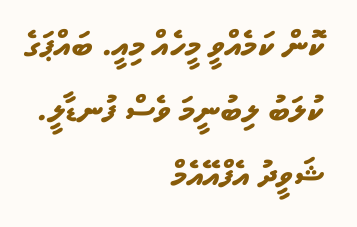ކޮން ކަމެއްވީ މީހެއް މިއީ. ބައްޕަގެ ކުލަބު ލިބުނީމަ ވެސް ފުނޑާލީ. ޝަވީދު އެފްއޭއެމް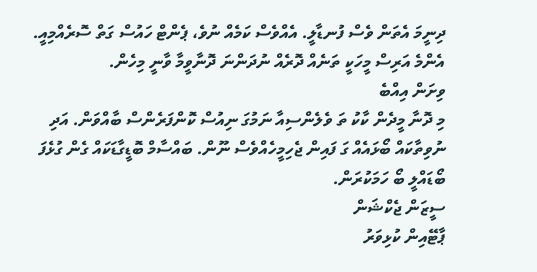ދިނީމަ އެތަން ވެސް ފުނޑާލީ. އެއްވެސް ކަމެއް ނުވެ، ޕެންޓް ހައުސް ގަތް ސޮރެއްމިއީ. އެންމެ އަރިސް މީހަކީ ތަނެއް ދޮރެއް ނުދަންނަ ދޮނާވީމާ ވާނީ މިހެން.
ވިށަން އިއްބެ
މި ދޮނާ މީދެން ކާކު ތަ ވެލެންސިއާ ނަމުގަ ނިއުސް ކޮންފަރެންސް ބާއްވަން. އަދި ނުވިތާކައް ބޯޅައެއް ގަ ފައިން ޖެހިމީހެއްވެސް ނޫން. ބައްސާމް ބޮޑީގާޑަކައް ގެން ގުޅެފަ ބޯޑައްލީ ބޯ ހަމަކުރަން.
ސީޒަން ޖެކްޝަން
ޕާޓޭއިން ކުޅިވަރު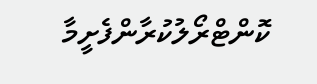ކޮންޓްރޯލުކުރާންފެށީމާ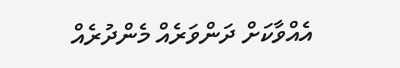އެއްވާކަށް ދަންވަރެއް މެންދުރެއް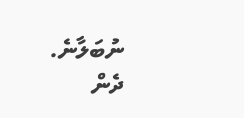ނުބަލާނެ. ދެން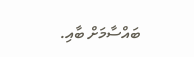ބައްސާމަށް ބާއި.